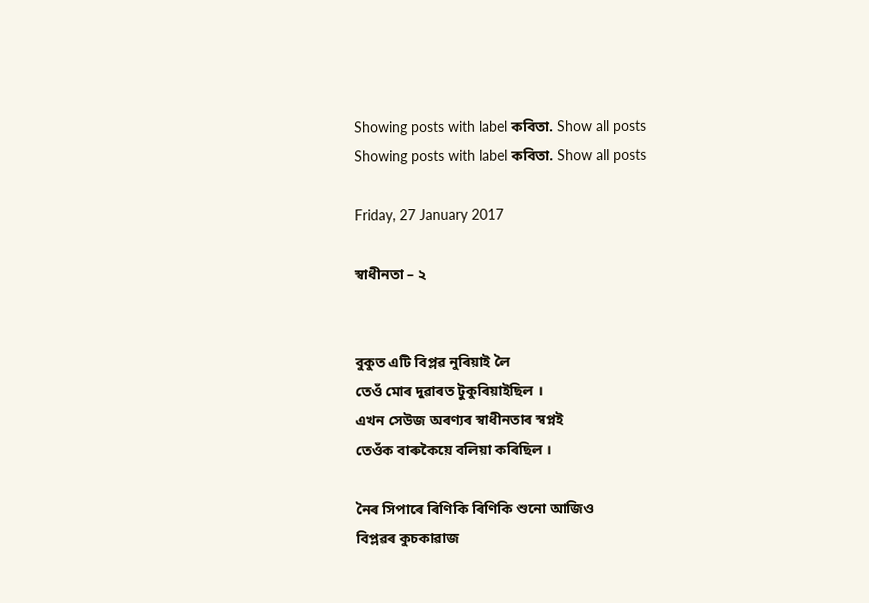Showing posts with label কবিতা. Show all posts
Showing posts with label কবিতা. Show all posts

Friday, 27 January 2017

স্বাধীনতা – ২


বুকুত এটি বিপ্লৱ নুৰিয়াই লৈ
তেওঁ মোৰ দুৱাৰত টুকুৰিয়াইছিল ।
এখন সেউজ অৰণ্যৰ স্বাধীনতাৰ স্বপ্নই
তেওঁক বাৰুকৈয়ে বলিয়া কৰিছিল ।

নৈৰ সিপাৰে ৰিণিকি ৰিণিকি শুনো আজিও
বিপ্লৱৰ কুচকাৱাজ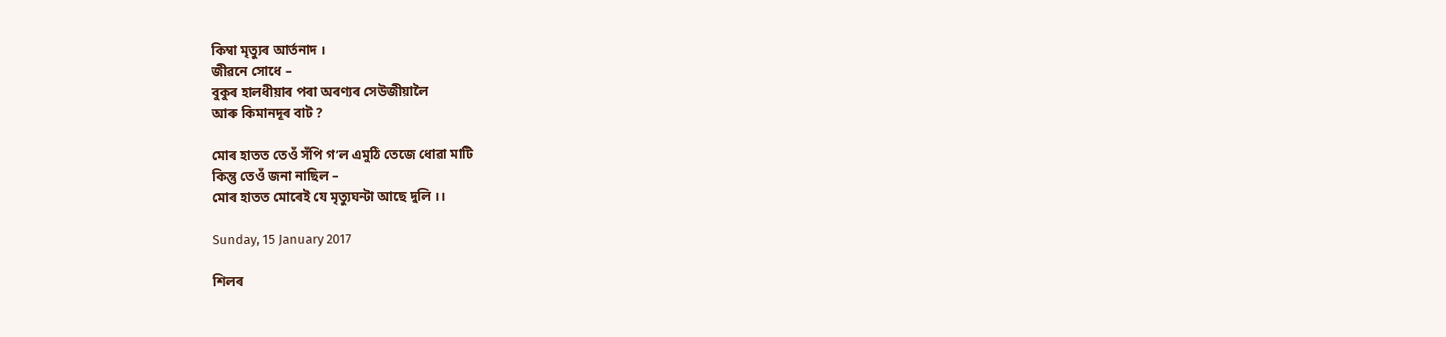কিম্বা মৃত্যুৰ আৰ্তনাদ ।
জীৱনে সোধে –
বুকুৰ হালধীয়াৰ পৰা অৰণ্যৰ সেউজীয়ালৈ
আৰু কিমানদূৰ বাট ?

মোৰ হাতত তেওঁ সঁপি গ’ল এমুঠি তেজে ধোৱা মাটি
কিন্তু তেওঁ জনা নাছিল –
মোৰ হাতত মোৰেই যে মৃত্যুঘন্টা আছে দুলি ।।

Sunday, 15 January 2017

শিলৰ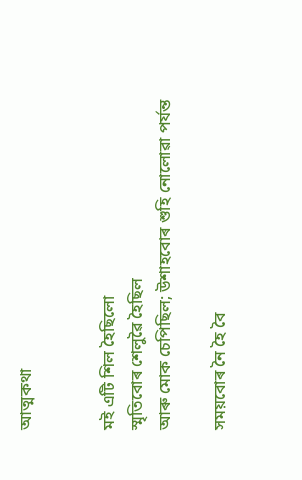আত্মকথা


মই এটি শিল হৈছিলো
স্মৃতিবোৰ শেলুৱৈ হৈছিল
আৰু মোক চেপিছিল; উশাহবোৰ শুহি নোলোৱা পৰ্যন্ত

সময়বোৰ নৈ হৈ বৈ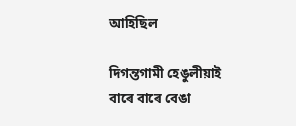আহিছিল

দিগন্তগামী হেঙুলীয়াই
বাৰে বাৰে বেঙা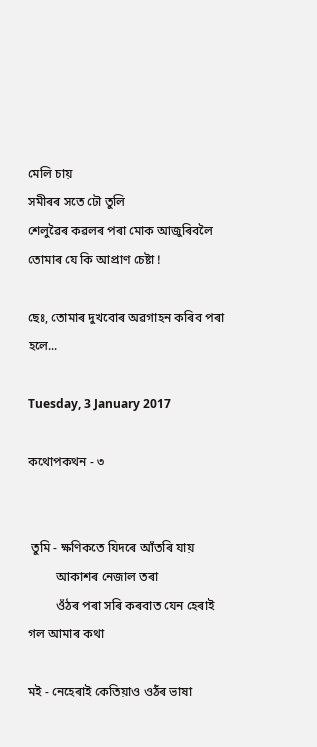মেলি চায়
সমীৰৰ সতে ঢৌ তুলি
শেলুৱৈৰ কৱলৰ পৰা মোক আজুৰিবলৈ
তোমাৰ যে কি আপ্ৰাণ চেষ্টা !

ছেঃ, তোমাৰ দুখবোৰ অৱগাহন কৰিব পৰা হলে...

Tuesday, 3 January 2017

কথোপকথন - ৩


 তুমি - ক্ষণিকতে যিদৰে আঁতৰি যায়
         আকাশৰ নেজাল তৰা
         ওঁঠৰ পৰা সৰি কৰবাত যেন হেৰাই গল আমাৰ কথা

মই - নেহেৰাই কেতিয়াও ওঠঁৰ ভাষা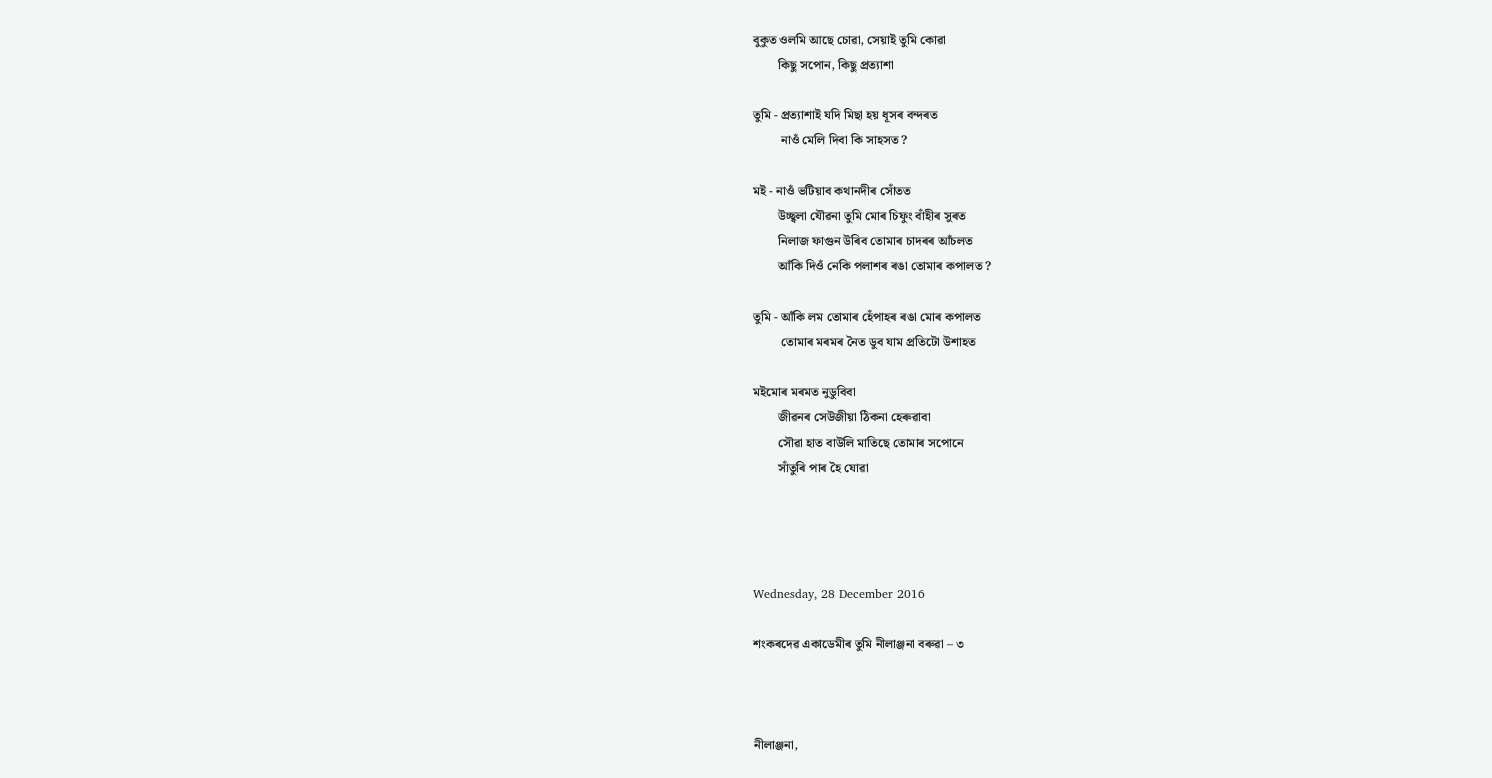বুকুত ওলমি আছে চোৱা, সেয়াই তুমি কোৱা
        কিছু সপোন, কিছু প্ৰত্যাশা

তুমি - প্ৰত্যাশাই যদি মিছা হয় ধূসৰ বন্দৰত
         নাওঁ মেলি দিবা কি সাহসত ?

মই - নাওঁ ভটিয়াব কথানদীৰ সোঁতত
        উচ্ছ্বলা যৌৱনা তুমি মোৰ চিফুং বাঁহীৰ সুৰত
        নিলাজ ফাগুন উৰিব তোমাৰ চাদৰৰ আঁচলত
        আঁকি দিওঁ নেকি পলাশৰ ৰঙা তোমাৰ কপালত ?

তুমি - আঁকি লম তোমাৰ হেঁপাহৰ ৰঙা মোৰ কপালত
         তোমাৰ মৰমৰ নৈত ডুব যাম প্ৰতিটো উশাহত

মইমোৰ মৰমত নুডুবিবা
        জীৱনৰ সেউজীয়া ঠিকনা হেৰুৱাবা
        সৌৱা হাত বাউলি মাতিছে তোমাৰ সপোনে
        সাঁতুৰি পাৰ হৈ যোৱা




Wednesday, 28 December 2016

শংকৰদেৱ একাডেমীৰ তুমি নীলাঞ্জনা বৰুৱা – ৩



নীলাঞ্জনা,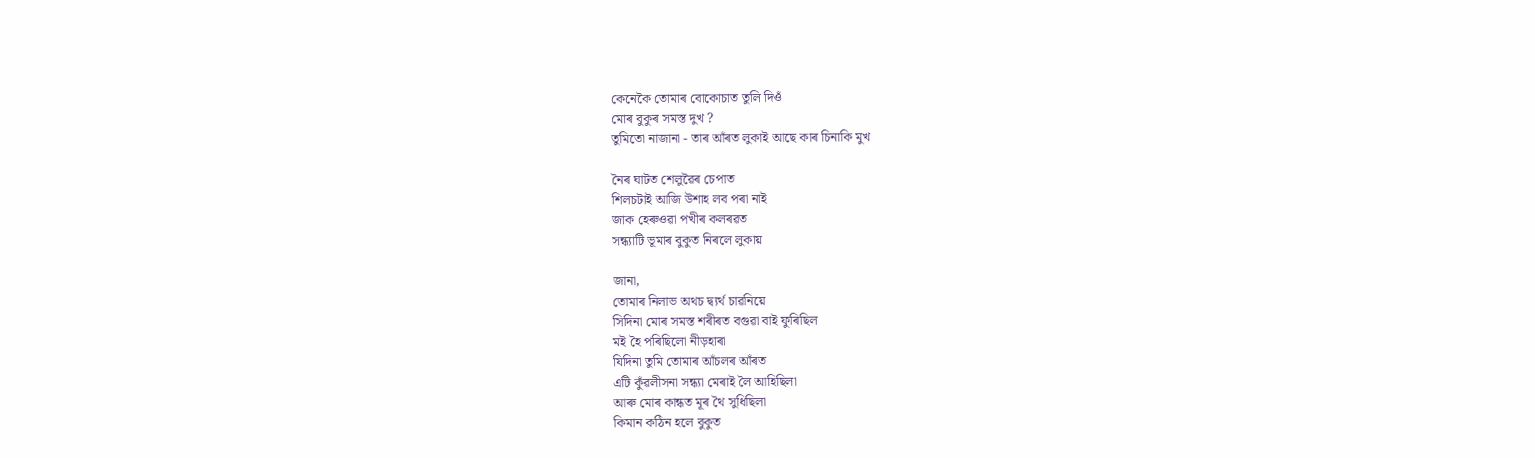কেনেকৈ তোমাৰ বোকোচাত তুলি দিওঁ
মোৰ বুকুৰ সমস্ত দুখ ?
তুমিতো নাজানা - তাৰ আঁৰত লুকাই আছে কাৰ চিনাকি মুখ

নৈৰ ঘাটত শেলুৱৈৰ চেপাত
শিলচটাই আজি উশাহ লব পৰা নাই
জাক হেৰুওৱা পখীৰ কলৰৱত
সন্ধ্যাটি ভূমাৰ বুকুত নিৰলে লুকায়

জানা,
তোমাৰ নিলাভ অথচ দ্ব্যৰ্থ চাৱনিয়ে
সিদিনা মোৰ সমস্ত শৰীৰত বগুৱা বাই ফুৰিছিল
মই হৈ পৰিছিলো নীড়হাৰা
যিদিনা তুমি তোমাৰ আঁচলৰ আঁৰত
এটি কুঁৱলীসনা সন্ধ্যা মেৰাই লৈ আহিছিলা
আৰু মোৰ কান্ধত মূৰ থৈ সুধিছিলা
কিমান কঠিন হলে বুকুত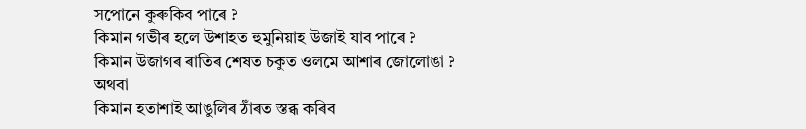সপোনে কুৰুকিব পাৰে ?
কিমান গভীৰ হলে উশাহত হুমুনিয়াহ উজাই যাব পাৰে ?
কিমান উজাগৰ ৰাতিৰ শেষত চকুত ওলমে আশাৰ জোলোঙা ?
অথবা
কিমান হতাশাই আঙুলিৰ ঠাঁৰত স্তব্ধ কৰিব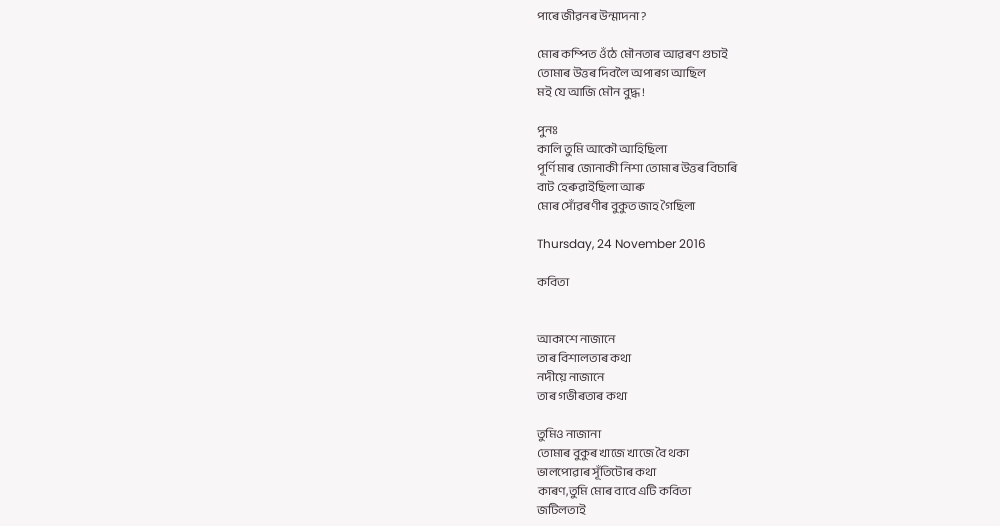পাৰে জীৱনৰ উন্মাদনা ?

মোৰ কম্পিত ওঁঠে মৌনতাৰ আৱৰণ গুচাই
তোমাৰ উত্তৰ দিবলৈ অপাৰগ আছিল
মই যে আজি মৌন বুদ্ধ !

পুনঃ
কালি তুমি আকৌ আহিছিলা
পূৰ্ণিমাৰ জোনাকী নিশা তোমাৰ উত্তৰ বিচাৰি
বাট হেৰুৱাইছিলা আৰু
মোৰ সোঁৱৰণীৰ বুকুত জাহ গৈছিলা

Thursday, 24 November 2016

কবিতা


আকাশে নাজানে
তাৰ বিশালতাৰ কথা
নদীয়ে নাজানে
তাৰ গভীৰতাৰ কথা

তুমিও নাজানা
তোমাৰ বুকুৰ খাজে খাজে বৈ থকা
ভালপোৱাৰ সূঁতিটোৰ কথা
কাৰণ,তুমি মোৰ বাবে এটি কবিতা
জটিলতাই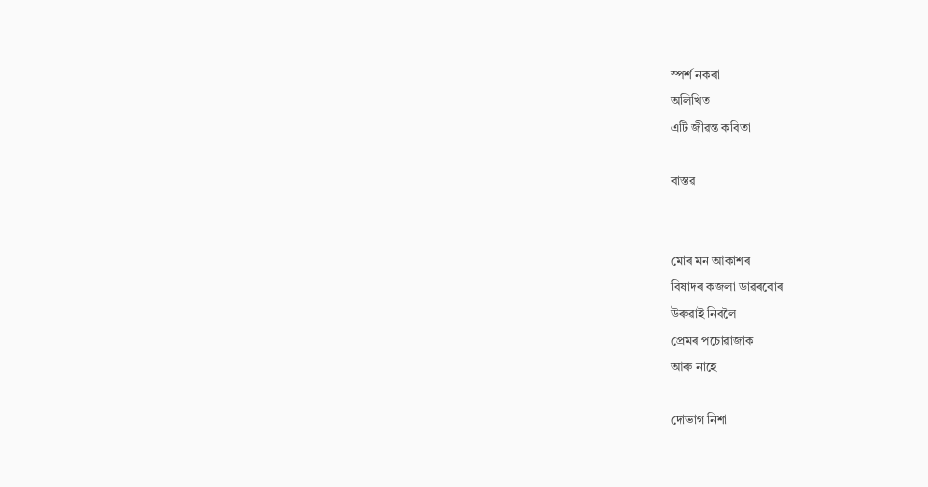স্পৰ্শ নকৰা
অলিখিত
এটি জীৱন্ত কবিতা

বাস্তৱ


মোৰ মন আকাশৰ
বিষাদৰ কজলা ডাৱৰবোৰ
উৰুৱাই নিবলৈ
প্ৰেমৰ পচোৱাজাক
আৰু নাহে

দোভাগ নিশা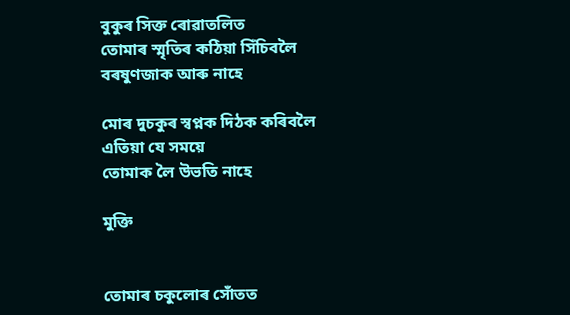বুকুৰ সিক্ত ৰোৱাতলিত
তোমাৰ স্মৃতিৰ কঠিয়া সিঁচিবলৈ
বৰষুণজাক আৰু নাহে

মোৰ দুচকুৰ স্বপ্নক দিঠক কৰিবলৈ
এতিয়া যে সময়ে
তোমাক লৈ উভতি নাহে

মুক্তি


তোমাৰ চকুলোৰ সোঁতত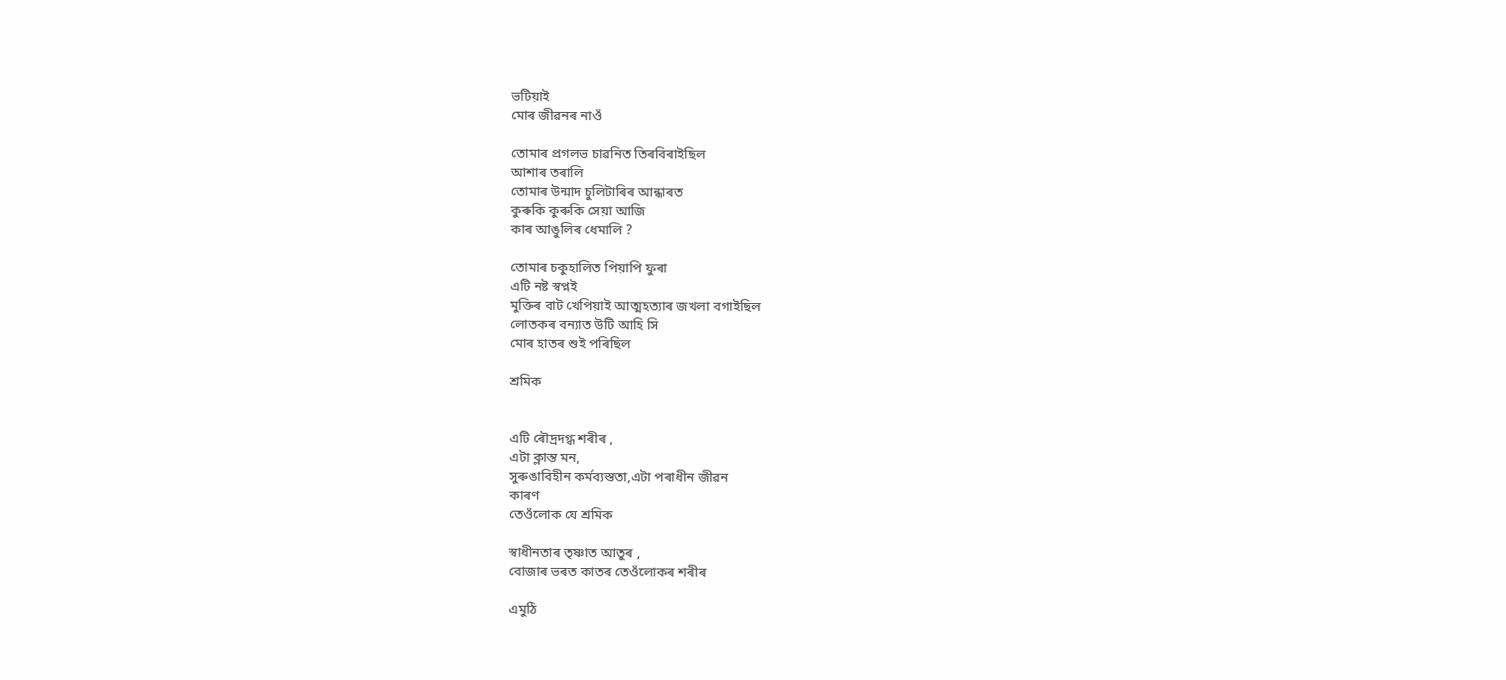ভটিয়াই
মোৰ জীৱনৰ নাওঁ

তোমাৰ প্ৰগলভ চাৱনিত তিৰবিৰাইছিল
আশাৰ তৰালি
তোমাৰ উন্মাদ চুলিটাৰিৰ আন্ধাৰত
কুৰুকি কুৰুকি সেয়া আজি
কাৰ আঙুলিৰ ধেমালি ?

তোমাৰ চকুহালিত পিয়াপি ফুৰা
এটি নষ্ট স্বপ্নই
মুক্তিৰ বাট খেপিয়াই আত্মহত্যাৰ জখলা বগাইছিল
লোতকৰ বন্যাত উটি আহি সি
মোৰ হাতৰ শুই পৰিছিল

শ্ৰমিক


এটি ৰৌদ্ৰদগ্ধ শৰীৰ ,
এটা ক্লান্ত মন,
সুৰুঙাবিহীন কৰ্মব্যস্ততা,এটা পৰাধীন জীৱন
কাৰণ
তেওঁলোক যে শ্ৰমিক

স্বাধীনতাৰ তৃষ্ণাত আতুৰ ,
বোজাৰ ভৰত কাতৰ তেওঁলোকৰ শৰীৰ

এমুঠি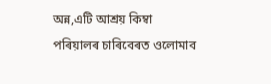অন্ন,এটি আশ্ৰয় কিম্বা
পৰিয়ালৰ চাৰিবেৰত ওলোমাব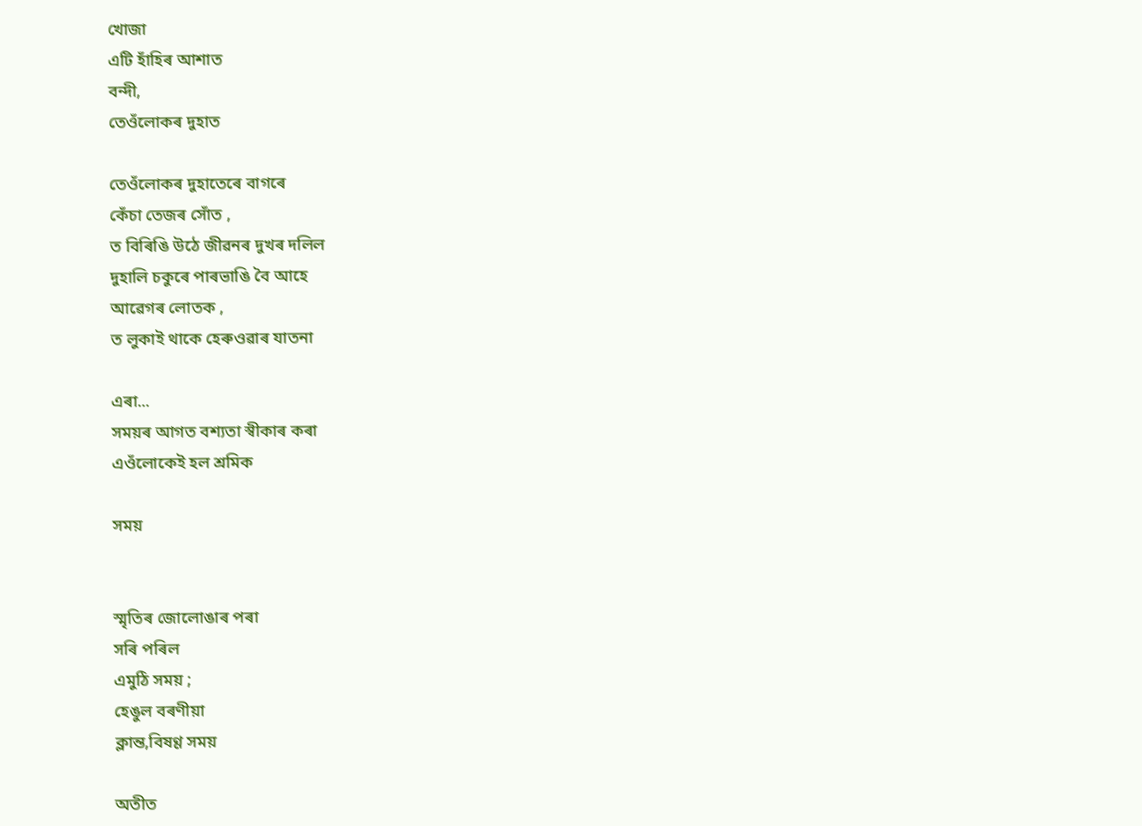খোজা
এটি হাঁহিৰ আশাত
বন্দী,
তেওঁলোকৰ দুহাত

তেওঁলোকৰ দুহাতেৰে বাগৰে
কেঁচা তেজৰ সোঁত ,
ত বিৰিঙি উঠে জীৱনৰ দুখৰ দলিল
দুহালি চকুৰে পাৰভাঙি বৈ আহে
আৱেগৰ লোতক ,
ত লুকাই থাকে হেৰুওৱাৰ যাতনা

এৰা...
সময়ৰ আগত বশ্যতা স্বীকাৰ কৰা
এওঁলোকেই হল শ্ৰমিক

সময়


স্মৃতিৰ জোলোঙাৰ পৰা
সৰি পৰিল
এমুঠি সময় ;
হেঙুল বৰণীয়া
ক্লান্ত,বিষণ্ণ সময়

অতীত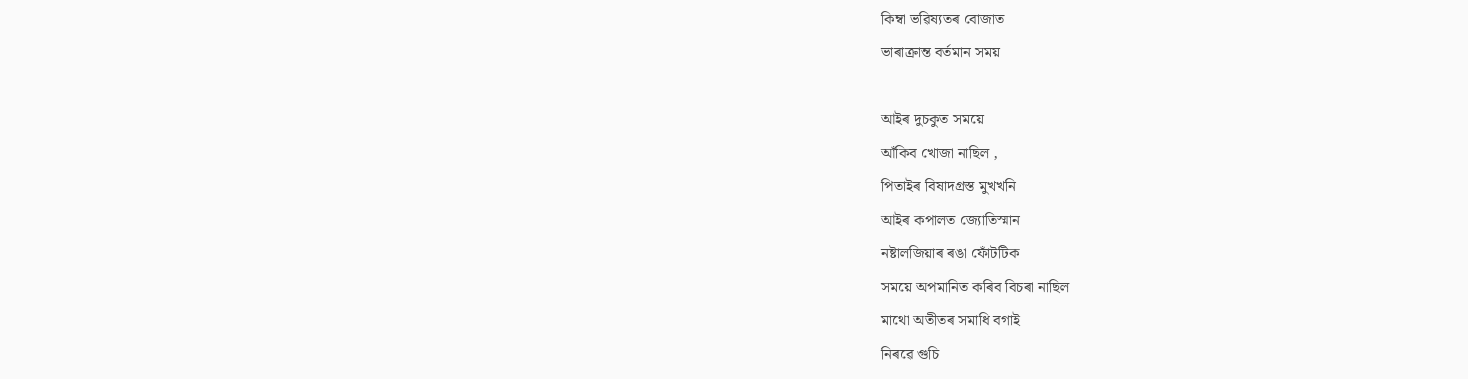কিম্বা ভৱিষ্যতৰ বোজাত
ভাৰাক্ৰান্ত বৰ্তমান সময়

আইৰ দুচকুত সময়ে
আঁকিব খোজা নাছিল ,
পিতাইৰ বিষাদগ্ৰস্ত মুখখনি
আইৰ কপালত জ্যোতিস্মান
নষ্টালজিয়াৰ ৰঙা ফোঁটটিক
সময়ে অপমানিত কৰিব বিচৰা নাছিল
মাথো অতীতৰ সমাধি বগাই
নিৰৱে গুচি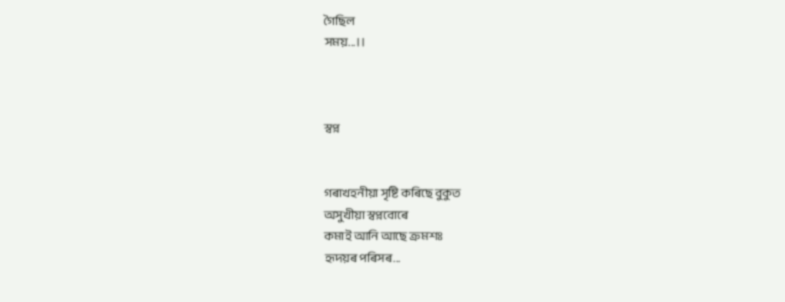গৈছিল
সময়...।।



স্বপ্ন


গৰাখহনীয়া সৃষ্টি কৰিছে বুকুত
অসুখীয়া স্বপ্নবোৰে
কমাই আনি আছে ক্ৰমশঃ
হৃদয়ৰ পৰিসৰ...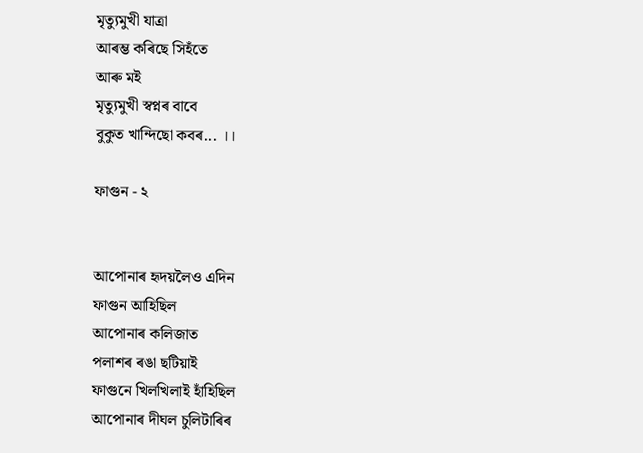মৃত্যুমুখী যাত্ৰা
আৰম্ভ কৰিছে সিহঁতে
আৰু মই
মৃত্যুমুখী স্বপ্নৰ বাবে
বুকুত খান্দিছো কবৰ... ।।

ফাগুন - ২


আপোনাৰ হৃদয়লৈও এদিন
ফাগুন আহিছিল
আপোনাৰ কলিজাত
পলাশৰ ৰঙা ছটিয়াই
ফাগুনে খিলখিলাই হাঁহিছিল
আপোনাৰ দীঘল চুলিটাৰিৰ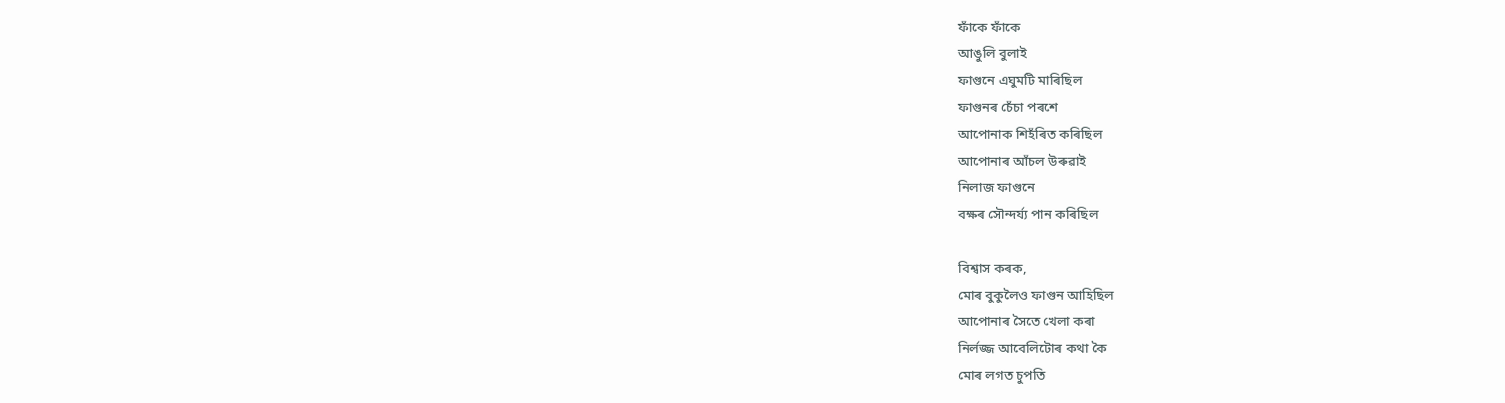ফাঁকে ফাঁকে
আঙুলি বুলাই
ফাগুনে এঘুমটি মাৰিছিল
ফাগুনৰ চেঁচা পৰশে
আপোনাক শিহঁৰিত কৰিছিল
আপোনাৰ আঁচল উৰুৱাই
নিলাজ ফাগুনে
বক্ষৰ সৌন্দৰ্য্য পান কৰিছিল

বিশ্বাস কৰক,
মোৰ বুকুলৈও ফাগুন আহিছিল
আপোনাৰ সৈতে খেলা কৰা
নিৰ্লজ্জ আবেলিটোৰ কথা কৈ
মোৰ লগত চুপতি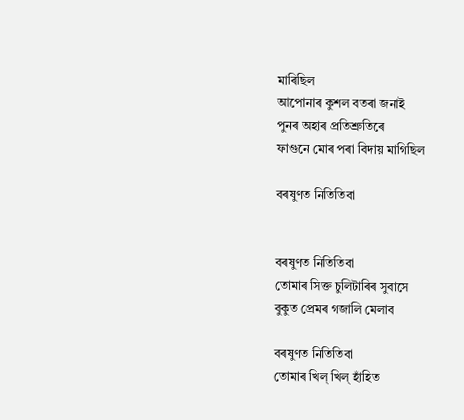মাৰিছিল
আপোনাৰ কুশল বতৰা জনাই
পুনৰ অহাৰ প্ৰতিশ্ৰুতিৰে
ফাগুনে মোৰ পৰা বিদায় মাগিছিল

বৰষুণত নিতিতিবা


বৰষুণত নিতিতিবা
তোমাৰ সিক্ত চুলিটাৰিৰ সুবাসে
বুকুত প্ৰেমৰ গজালি মেলাব

বৰষুণত নিতিতিবা
তোমাৰ খিল্ খিল্ হাঁহিত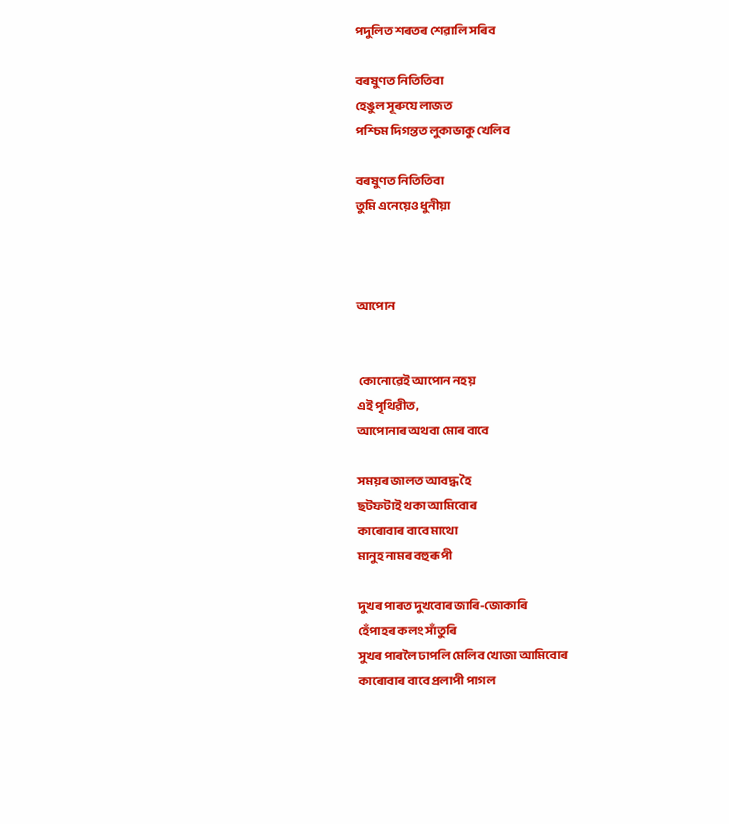পদুলিত শৰতৰ শেৱালি সৰিব

বৰষুণত নিতিতিবা
হেঙুল সূৰুযে লাজত
পশ্চিম দিগন্তত লুকাভাকু খেলিব

বৰষুণত নিতিতিবা
তুমি এনেয়েও ধুনীয়া



আপোন


 কোনোৱেই আপোন নহয়
এই পৃথিৱীত,
আপোনাৰ অথবা মোৰ বাবে

সময়ৰ জালত আবদ্ধ হৈ
ছটফটাই থকা আমিবোৰ
কাৰোবাৰ বাবে মাথো
মানুহ নামৰ বহুৰূপী

দুখৰ পাৰত দুখবোৰ জাৰি-জোকাৰি
হেঁপাহৰ কলং সাঁতুৰি
সুখৰ পাৰলৈ ঢাপলি মেলিব খোজা আমিবোৰ
কাৰোবাৰ বাবে প্ৰলাপী পাগল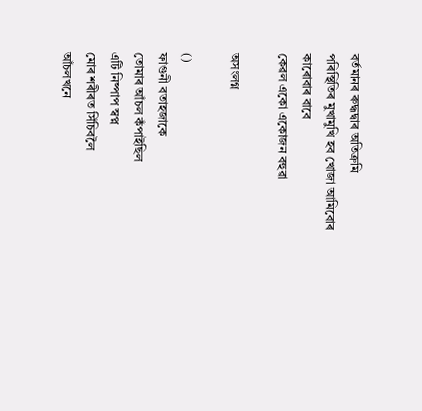বৰ্তমানৰ ৰুদ্ধদ্বাৰ অতিক্ৰমি
পৰিস্থিতিৰ মুখামুখি হব খোজা আমিবোৰ
কাৰোবাৰ বাবে
কেৱল একো একোজন বহুৱা

অসংলগ্ন

()
ফাগুনী বতাহজাকে
তোমাৰ আঁচল কঁপাইছিল
এটি নিষ্পাপ স্বপ্ন
মোৰ শৰীৰত সিঁচিবলৈ
আঁচলখনে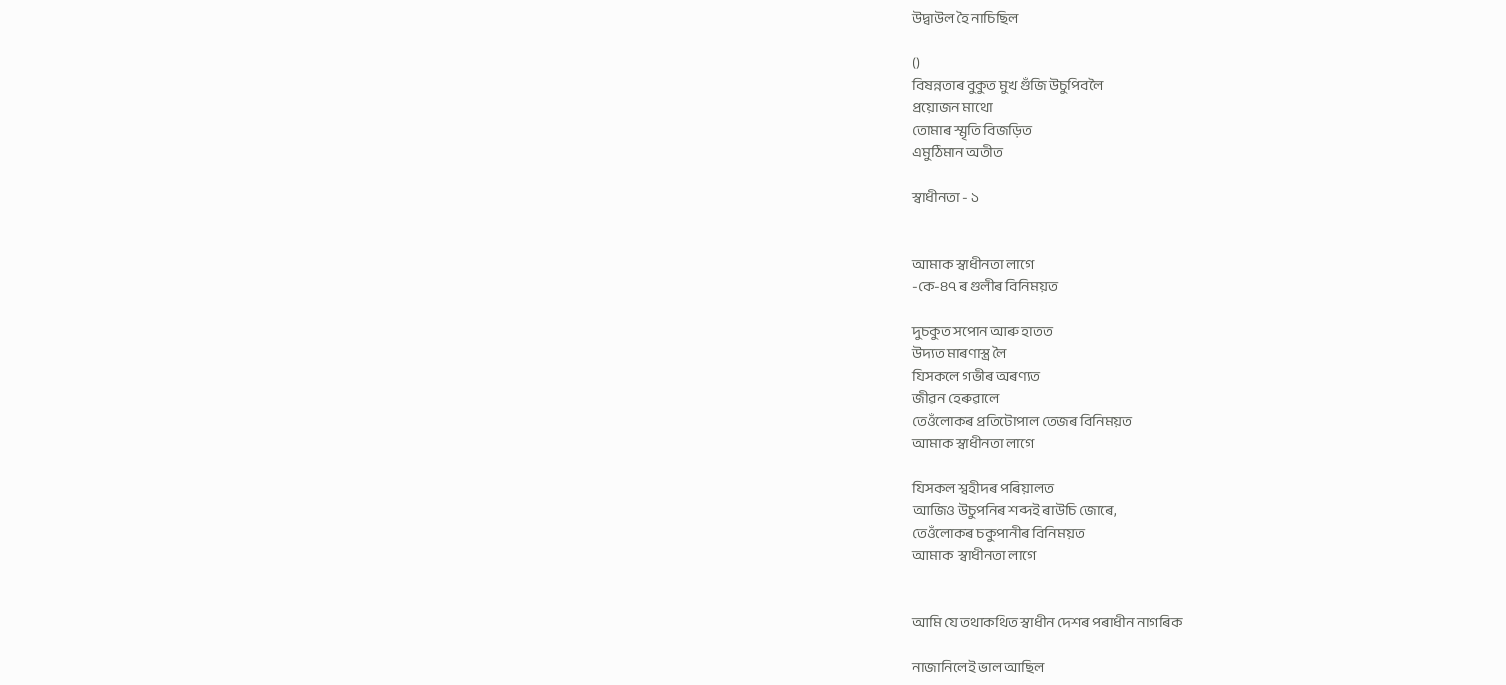উদ্বাউল হৈ নাচিছিল

()
বিষন্নতাৰ বুকুত মুখ গুঁজি উচুপিবলৈ
প্ৰয়োজন মাথো
তোমাৰ স্মৃতি বিজড়িত
এমুঠিমান অতীত

স্বাধীনতা - ১


আমাক স্বাধীনতা লাগে
-কে-৪৭ ৰ গুলীৰ বিনিময়ত

দুচকুত সপোন আৰু হাতত
উদ্যত মাৰণাস্ত্ৰ লৈ
যিসকলে গভীৰ অৰণ্যত
জীৱন হেৰুৱালে
তেওঁলোকৰ প্ৰতিটোপাল তেজৰ বিনিময়ত
আমাক স্বাধীনতা লাগে

যিসকল শ্বহীদৰ পৰিয়ালত
আজিও উচুপনিৰ শব্দই ৰাউচি জোৰে,
তেওঁলোকৰ চকুপানীৰ বিনিময়ত
আমাক  স্বাধীনতা লাগে


আমি যে তথাকথিত স্বাধীন দেশৰ পৰাধীন নাগৰিক

নাজানিলেই ভাল আছিল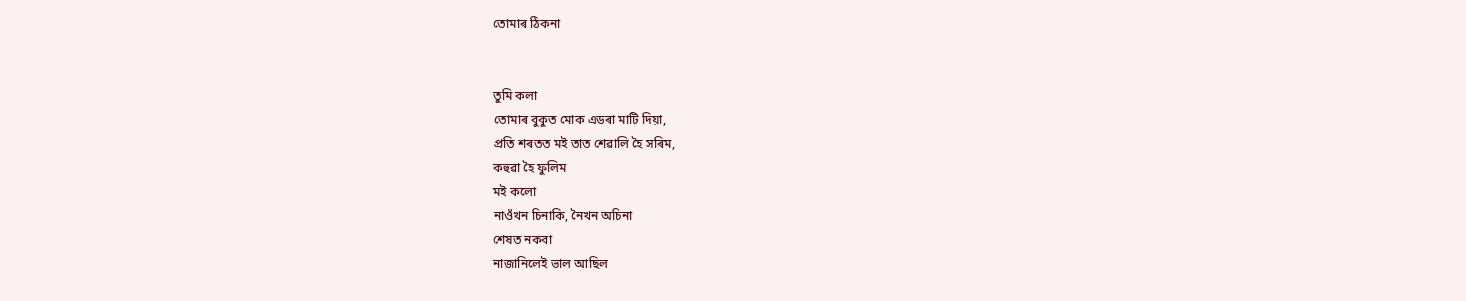তোমাৰ ঠিকনা


তুমি কলা
তোমাৰ বুকুত মোক এডৰা মাটি দিয়া,
প্ৰতি শৰতত মই তাত শেৱালি হৈ সৰিম,
কহুৱা হৈ ফুলিম
মই কলো
নাওঁখন চিনাকি, নৈখন অচিনা
শেষত নকবা
নাজানিলেই ভাল আছিল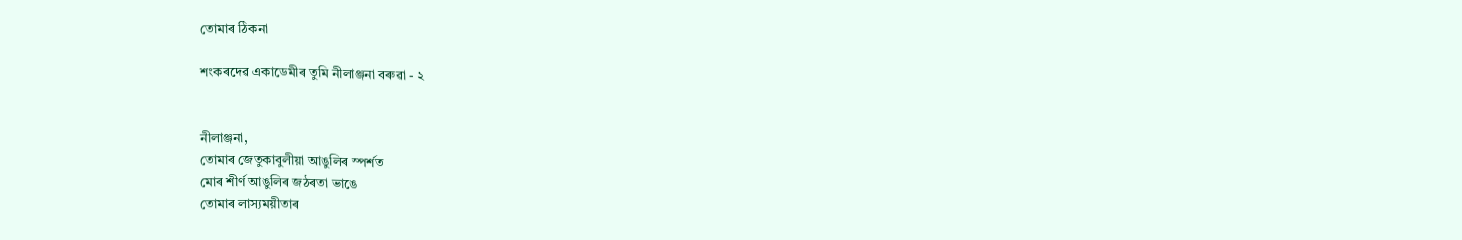তোমাৰ ঠিকনা

শংকৰদেৱ একাডেমীৰ তুমি নীলাঞ্জনা বৰুৱা - ২


নীলাঞ্জনা,
তোমাৰ জেতুকাবুলীয়া আঙুলিৰ স্পৰ্শত
মোৰ শীৰ্ণ আঙুলিৰ জঠৰতা ভাঙে
তোমাৰ লাস্যময়ীতাৰ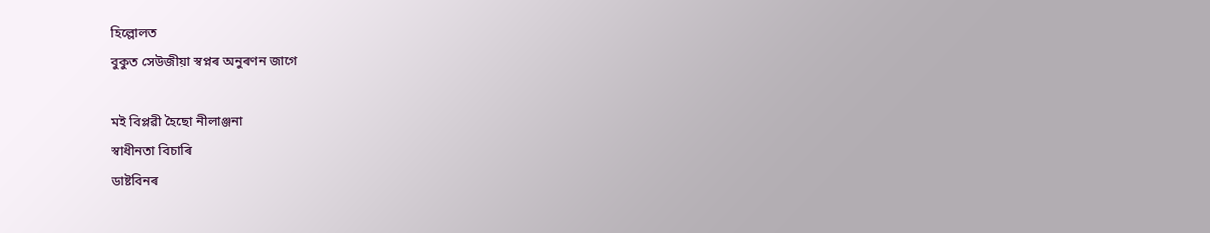হিল্লোলত
বুকুত সেউজীয়া স্বপ্নৰ অনুৰণন জাগে

মই বিপ্লৱী হৈছো নীলাঞ্জনা
স্বাধীনতা বিচাৰি
ডাষ্টবিনৰ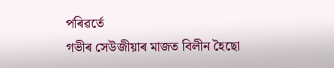পৰিৱৰ্তে
গভীৰ সেউজীয়াৰ মাজত বিলীন হৈছো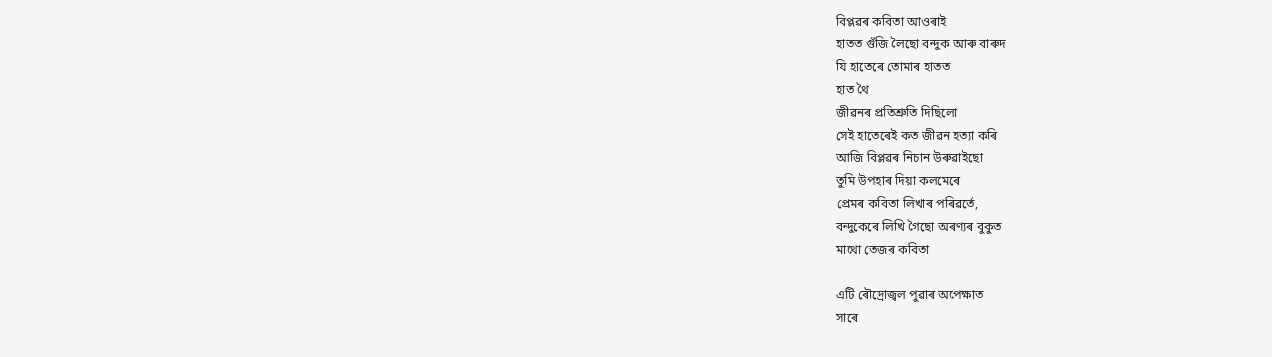বিপ্লৱৰ কবিতা আওৰাই
হাতত গুঁজি লৈছো বন্দুক আৰু বাৰুদ
যি হাতেৰে তোমাৰ হাতত
হাত থৈ
জীৱনৰ প্ৰতিশ্ৰুতি দিছিলো
সেই হাতেৰেই কত জীৱন হত্যা কৰি
আজি বিপ্লৱৰ নিচান উৰুৱাইছো
তুমি উপহাৰ দিয়া কলমেৰে
প্ৰেমৰ কবিতা লিখাৰ পৰিৱৰ্তে,
বন্দুকেৰে লিখি গৈছো অৰণ্যৰ বুকুত
মাথো তেজৰ কবিতা

এটি ৰৌদ্ৰোজ্বল পুৱাৰ অপেক্ষাত
সাৰে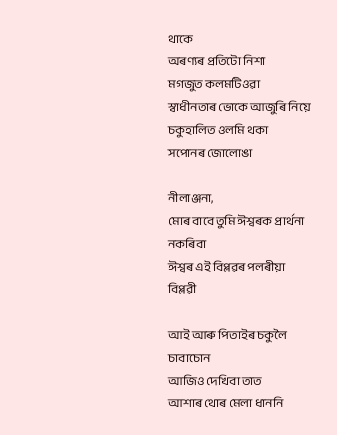থাকে
অৰণ্যৰ প্ৰতিটো নিশা
মগজুত কলমটিওৱা
স্বাধীনতাৰ ভোকে আজুৰি নিয়ে
চকুহালিত ওলমি থকা
সপোনৰ জোলোঙা

নীলাঞ্জনা,
মোৰ বাবে তুমি ঈশ্বৰক প্ৰাৰ্থনা নকৰিবা
ঈশ্বৰ এই বিপ্লৱৰ পলৰীয়া বিপ্লৱী

আই আৰু পিতাইৰ চকুলৈ চাবাচোন
আজিও দেখিবা তাত
আশাৰ থোৰ মেলা ধাননি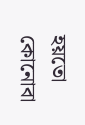হয়তো কোনোবা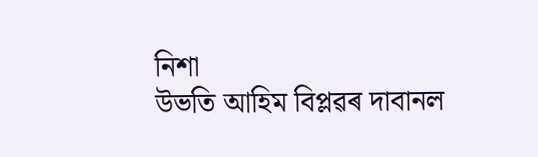নিশা
উভতি আহিম বিপ্লৱৰ দাবানল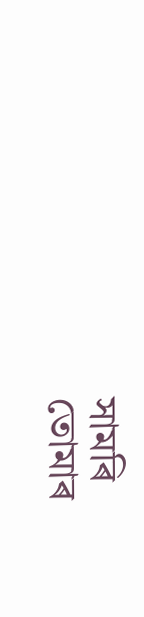সামৰি
তোমাৰ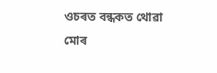ওচৰত বন্ধকত থোৱা
মোৰ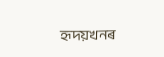হৃদয়খনৰ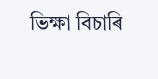ভিক্ষা বিচাৰি